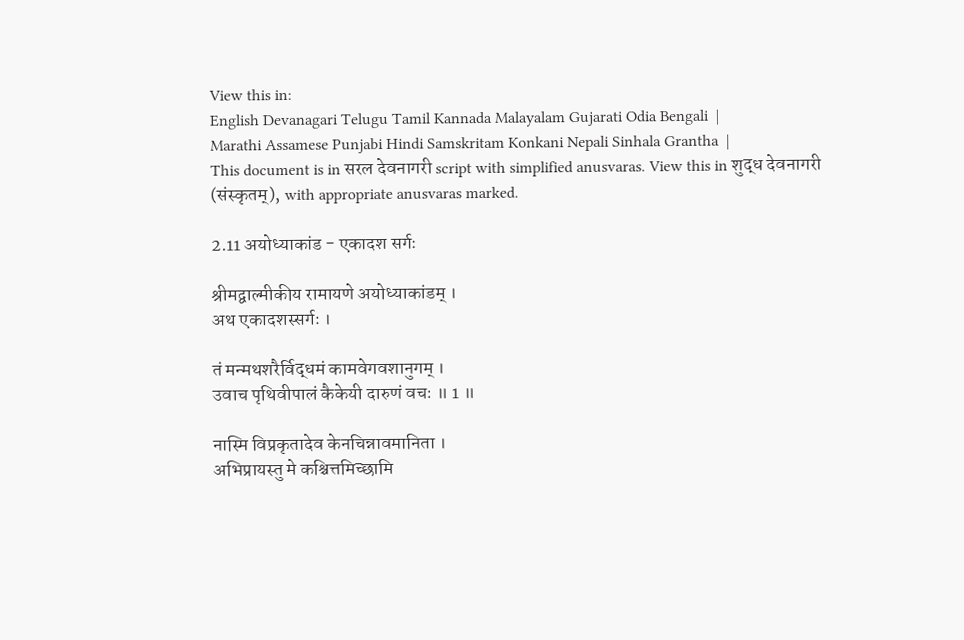View this in:
English Devanagari Telugu Tamil Kannada Malayalam Gujarati Odia Bengali  |
Marathi Assamese Punjabi Hindi Samskritam Konkani Nepali Sinhala Grantha  |
This document is in सरल देवनागरी script with simplified anusvaras. View this in शुद्ध देवनागरी (संस्कृतम्), with appropriate anusvaras marked.

2.11 अयोध्याकांड - एकादश सर्गः

श्रीमद्वाल्मीकीय रामायणे अयोध्याकांडम् ।
अथ एकादशस्सर्गः ।

तं मन्मथशरैर्विद्धमं कामवेगवशानुगम् ।
उवाच पृथिवीपालं कैकेयी दारुणं वचः ॥ 1 ॥

नास्मि विप्रकृतादेव केनचिन्नावमानिता ।
अभिप्रायस्तु मे कश्चित्तमिच्छामि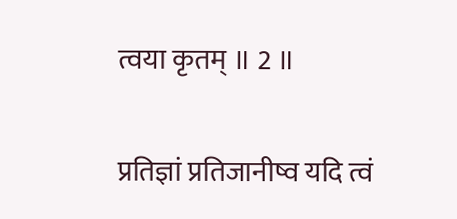त्वया कृतम् ॥ 2 ॥

प्रतिज्ञां प्रतिजानीष्व यदि त्वं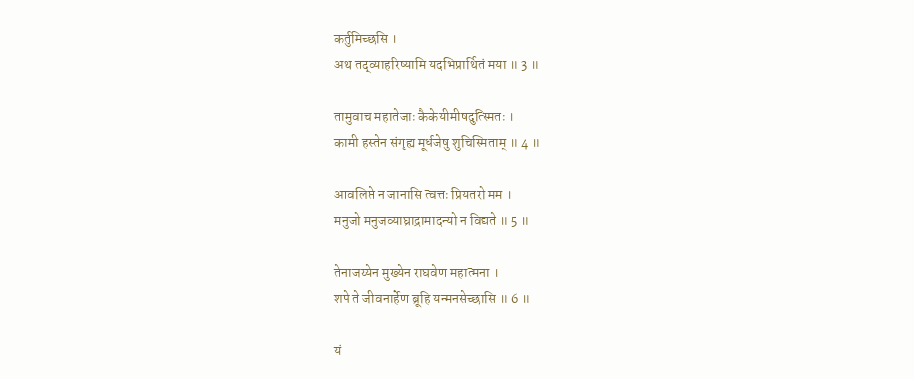कर्तुमिच्छसि ।
अथ तद्व्याहरिष्यामि यदभिप्रार्थितं मया ॥ 3 ॥

तामुवाच महातेजाः कैकेयीमीषदुत्स्मितः ।
कामी हस्तेन संगृह्य मूर्धजेषु शुचिस्मिताम् ॥ 4 ॥

आवलिप्ते न जानासि त्वत्तः प्रियतरो मम ।
मनुजो मनुजव्याघ्राद्रामादन्यो न विद्यते ॥ 5 ॥

तेनाजय्येन मुख्येन राघवेण महात्मना ।
शपे ते जीवनार्हेण ब्रूहि यन्मनसेच्छासि ॥ 6 ॥

यं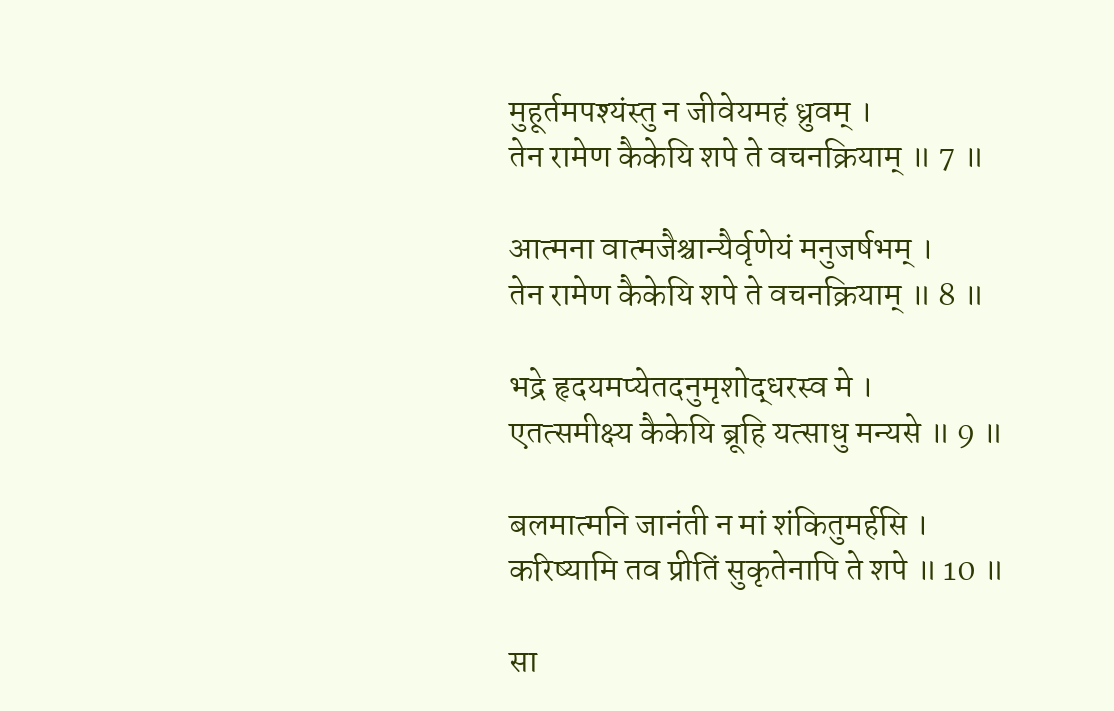मुहूर्तमपश्यंस्तु न जीवेयमहं ध्रुवम् ।
तेन रामेण कैकेयि शपे ते वचनक्रियाम् ॥ 7 ॥

आत्मना वात्मजैश्चान्यैर्वृणेयं मनुजर्षभम् ।
तेन रामेण कैकेयि शपे ते वचनक्रियाम् ॥ 8 ॥

भद्रे हृदयमप्येतदनुमृशोद्धरस्व मे ।
एतत्समीक्ष्य कैकेयि ब्रूहि यत्साधु मन्यसे ॥ 9 ॥

बलमात्मनि जानंती न मां शंकितुमर्हसि ।
करिष्यामि तव प्रीतिं सुकृतेनापि ते शपे ॥ 10 ॥

सा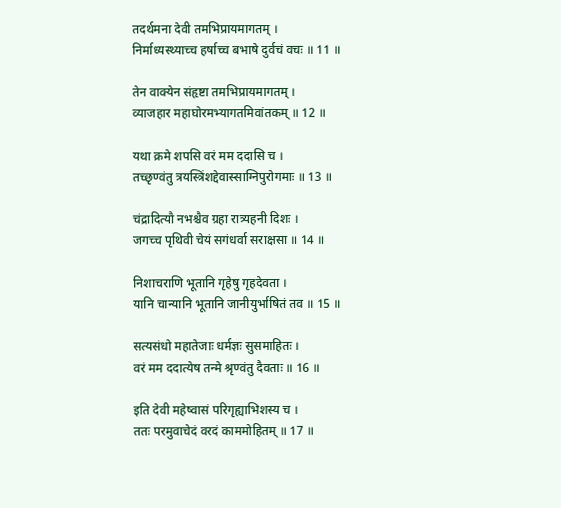तदर्थमना देवी तमभिप्रायमागतम् ।
निर्माध्यस्थ्याच्च हर्षाच्च बभाषे दुर्वचं वचः ॥ 11 ॥

तेन वाक्येन संहृष्टा तमभिप्रायमागतम् ।
व्याजहार महाघोरमभ्यागतमिवांतकम् ॥ 12 ॥

यथा क्रमे शपसि वरं मम ददासि च ।
तच्छृण्वंतु त्रयस्त्रिंशद्देवास्साग्निपुरोगमाः ॥ 13 ॥

चंद्रादित्यौ नभश्चैव ग्रहा रात्र्यहनी दिशः ।
जगच्च पृथिवी चेयं सगंधर्वा सराक्षसा ॥ 14 ॥

निशाचराणि भूतानि गृहेषु गृहदेवता ।
यानि चान्यानि भूतानि जानीयुर्भाषितं तव ॥ 15 ॥

सत्यसंधो महातेजाः धर्मज्ञः सुसमाहितः ।
वरं मम ददात्येष तन्मे श्रृण्वंतु दैवताः ॥ 16 ॥

इति देवी महेष्वासं परिगृह्याभिशस्य च ।
ततः परमुवाचेदं वरदं काममोहितम् ॥ 17 ॥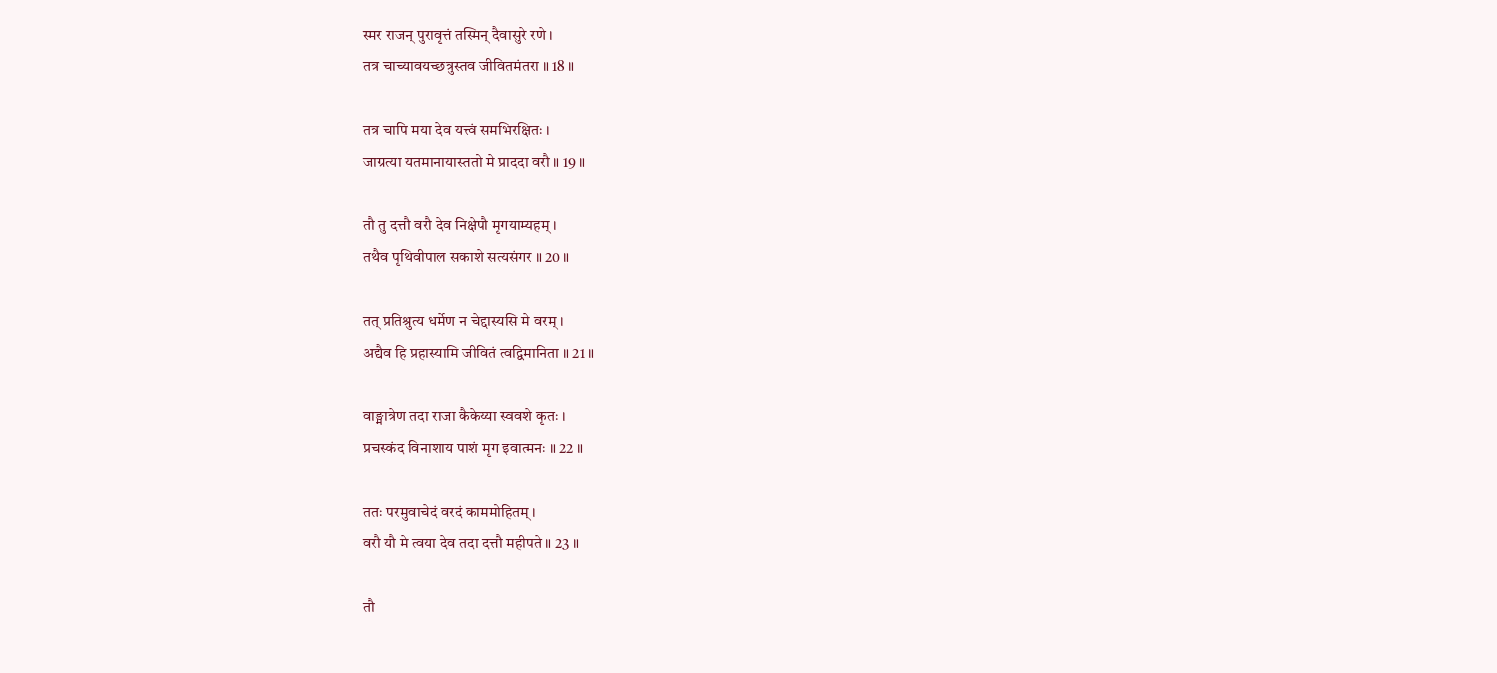स्मर राजन् पुरावृत्तं तस्मिन् दैवासुरे रणे ।
तत्र चाच्यावयच्छत्रुस्तव जीवितमंतरा ॥ 18 ॥

तत्र चापि मया देव यत्त्वं समभिरक्षितः ।
जाग्रत्या यतमानायास्ततो मे प्राददा वरौ ॥ 19 ॥

तौ तु दत्तौ वरौ देव निक्षेपौ मृगयाम्यहम् ।
तथैव पृथिवीपाल सकाशे सत्यसंगर ॥ 20 ॥

तत् प्रतिश्रुत्य धर्मेण न चेद्दास्यसि मे वरम् ।
अद्यैव हि प्रहास्यामि जीवितं त्वद्विमानिता ॥ 21 ॥

वाङ्मात्रेण तदा राजा कैकेय्या स्ववशे कृतः ।
प्रचस्कंद विनाशाय पाशं मृग इवात्मनः ॥ 22 ॥

ततः परमुवाचेदं वरदं काममोहितम् ।
वरौ यौ मे त्वया देव तदा दत्तौ महीपते ॥ 23 ॥

तौ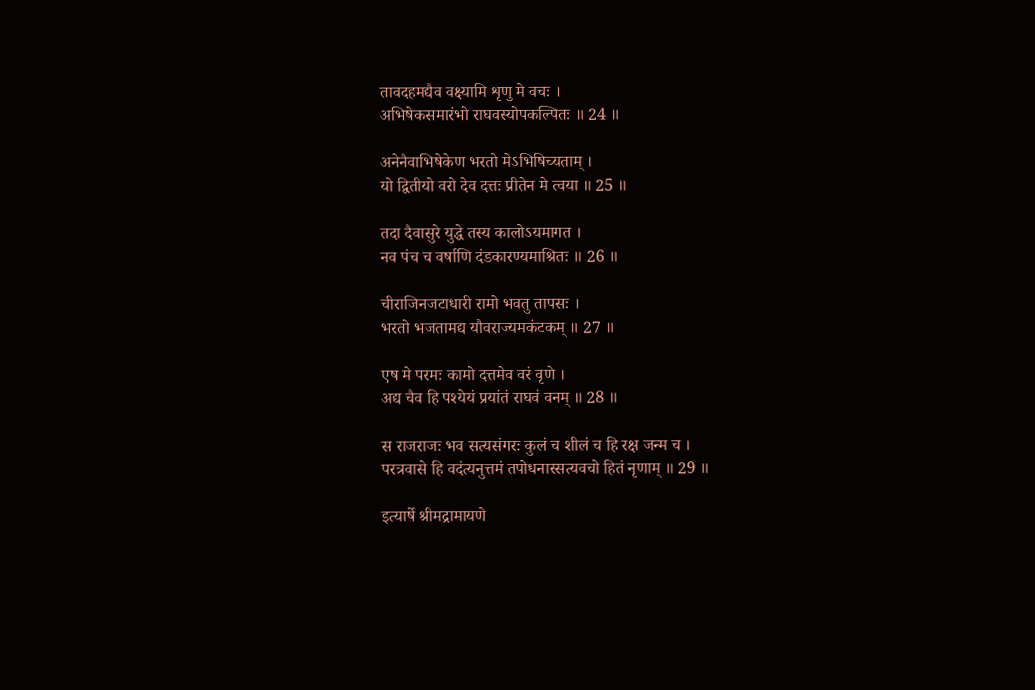तावदहमद्यैव वक्ष्यामि शृणु मे वचः ।
अभिषेकसमारंभो राघवस्योपकल्पितः ॥ 24 ॥

अनेनैवाभिषेकेण भरतो मेऽभिषिच्यताम् ।
यो द्वितीयो वरो देव दत्तः प्रीतेन मे त्वया ॥ 25 ॥

तदा दैवासुरे युद्धे तस्य कालोऽयमागत ।
नव पंच च वर्षाणि दंडकारण्यमाश्रितः ॥ 26 ॥

चीराजिनजटाधारी रामो भवतु तापसः ।
भरतो भजतामद्य यौवराज्यमकंटकम् ॥ 27 ॥

एष मे परमः कामो दत्तमेव वरं वृणे ।
अद्य चैव हि पश्येयं प्रयांतं राघवं वनम् ॥ 28 ॥

स राजराजः भव सत्यसंगरः कुलं च शीलं च हि रक्ष जन्म च ।
परत्रवासे हि वदंत्यनुत्तमं तपोधनास्सत्यवचो हितं नृणाम् ॥ 29 ॥

इत्यार्षे श्रीमद्रामायणे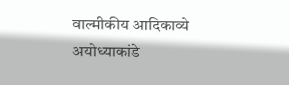वाल्मीकीय आदिकाव्ये अयोध्याकांडे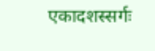एकादशस्सर्गः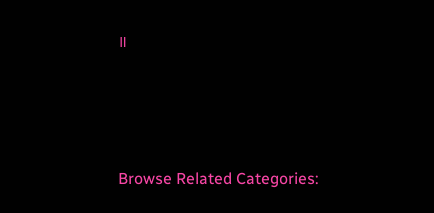॥




Browse Related Categories: